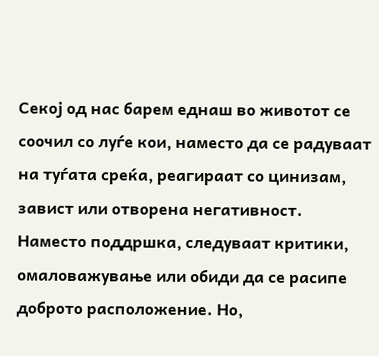Секој од нас барем еднаш во животот се соочил со луѓе кои, наместо да се радуваат на туѓата среќа, реагираат со цинизам, завист или отворена негативност. Наместо поддршка, следуваат критики, омаловажување или обиди да се расипе доброто расположение. Но,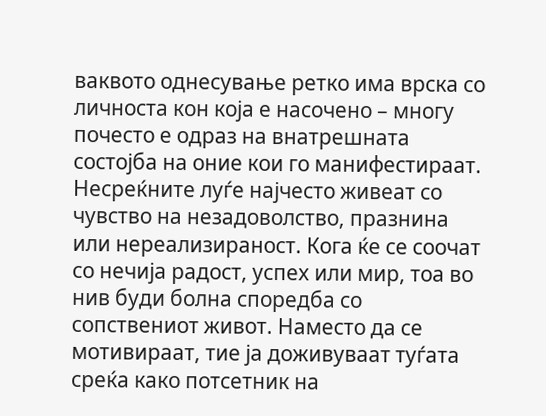ваквото однесување ретко има врска со личноста кон која е насочено – многу почесто е одраз на внатрешната состојба на оние кои го манифестираат.
Несреќните луѓе најчесто живеат со чувство на незадоволство, празнина или нереализираност. Кога ќе се соочат со нечија радост, успех или мир, тоа во нив буди болна споредба со сопствениот живот. Наместо да се мотивираат, тие ја доживуваат туѓата среќа како потсетник на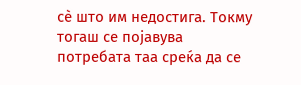сè што им недостига. Токму тогаш се појавува потребата таа среќа да се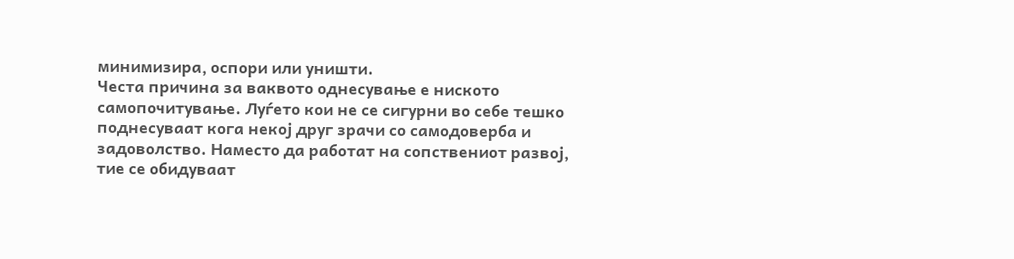минимизира, оспори или уништи.
Честа причина за ваквото однесување е ниското самопочитување. Луѓето кои не се сигурни во себе тешко поднесуваат кога некој друг зрачи со самодоверба и задоволство. Наместо да работат на сопствениот развој, тие се обидуваат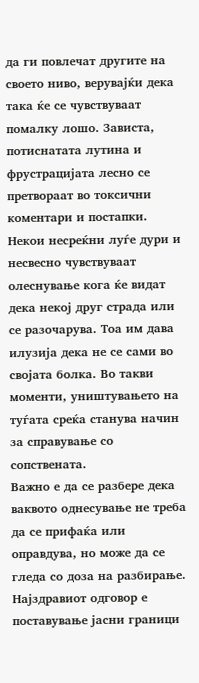да ги повлечат другите на своето ниво, верувајќи дека така ќе се чувствуваат помалку лошо. Зависта, потиснатата лутина и фрустрацијата лесно се претвораат во токсични коментари и постапки.
Некои несреќни луѓе дури и несвесно чувствуваат олеснување кога ќе видат дека некој друг страда или се разочарува. Тоа им дава илузија дека не се сами во својата болка. Во такви моменти, уништувањето на туѓата среќа станува начин за справување со сопствената.
Важно е да се разбере дека ваквото однесување не треба да се прифаќа или оправдува, но може да се гледа со доза на разбирање. Најздравиот одговор е поставување јасни граници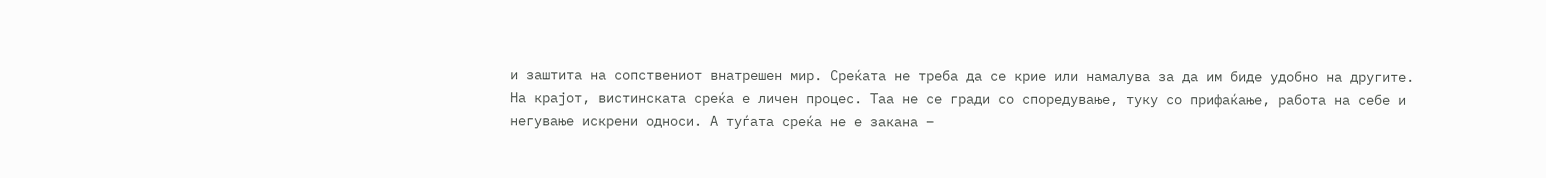и заштита на сопствениот внатрешен мир. Среќата не треба да се крие или намалува за да им биде удобно на другите.
На крајот, вистинската среќа е личен процес. Таа не се гради со споредување, туку со прифаќање, работа на себе и негување искрени односи. А туѓата среќа не е закана –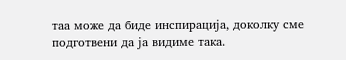таа може да биде инспирација, доколку сме подготвени да ја видиме така.